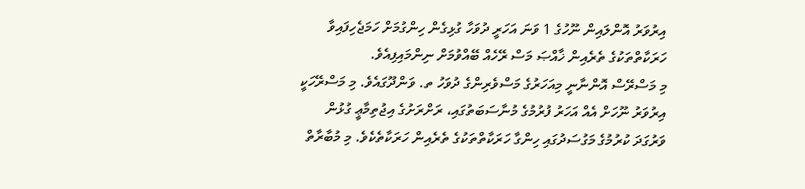އިރުވަރު އޮންލައިން ނޫހުގެ 1 ވަނަ އަހަރީ ދުވަހާ ގުޅިގެން ހިންގުމަށް ހަމަޖެހިފައިވާ ހަރަކާތްތަކުގެ ތެރެއިން ޚާއްޞަ މަސް ރޭހެއް ބޭއްވުމަށް ނިންމައިފިއެވެ.
މި މަސްރޭސް އޮންނާނީ މިއަހަރުގެ މަސްވެރިންގެ ދުވަހު ތ. ވަންދޫގައެވެ. މި މަސްރޭހަކީ އިރުވަރު ނޫހަށް އެއް އަހަރު ފުރުމުގެ މުނާސަބަތުގައި، ރަށްރަށުގެ އިޖުތިމާޢީ ގުޅުން ވަރުގަދަ ކުރުމުގެ މަގުސަދުގައި ހިންގާ ހަރަކާތްތަކުގެ ތެރެއިން ހަރަކާތެކެވެ. މި މުބާރާތް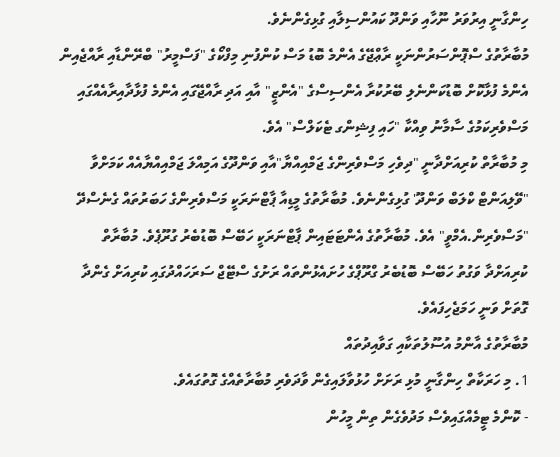ހިންގާނީ އިރުވަރު ނޫހާއި ވަންދޫ ކައުންސިލާއި ގުޅިގެންނެވެ.
މުބާރާތުގެ ސްޕޮންސަރުންނަކީ ރާޢްޖޭގެ އެންމެ ބޮޑު މަސް ކުންފުނި މިފްކޯގެ "ފަސްމީރު" ބްރޭންޑާއި ރާއްޖެއިން އެންމެ ފުޅާކޮށް ބޮޑުކަންނެލި ބޭރުކުރާ އެންސިސްގެ "އެންޒީ" އާއި އަދި ރާއްޖޭގައި އެންމެ ފުޅާދާއިރާއެއްގައި މަސްވެރިކަމުގެ ސާމާނު ވިއްކާ "ހައި ފިޝިންގ ޓެކަލްސް" އެވެ.
މި މުބާރާތް ކުރިއަށްދާނީ "ދިވެހި މަސްވެރިންގެ ޖަމްއިއްޔާ"އާއި ވަންދޫގެ އަމިއްލަ ޖަމްއިއްޔާއެއް ކަމަށްވާ "ވޭލިއަންޓް ކްލަބް ވަންދޫ' ގުޅިގެންނެވެ. މުބާރާތުގެ މީޑިއާ ޕާޓްނަރަކީ މަސްވެރިންގެ ހަބަރުތައް ގެނެސްދޭ "މަސްވެރިން.އެމްވީ" އެވެ. މުބާރާތުގެ އެންޓަޓައިން ޕާޓްނަރަކީ ހަބޭސް ބޮޑުބެރު ގުރޫޕެވެ. މުބާރާތް ކުރިއަށްދާ ވަގުތު ހަބޭސް ބޮޑުބެރު ގްރޫޕްގެ ހުށައެޅުންތައް ރަށުގެ ސްޓޭޖް ސަރަހައްދުގައި ކުރިއަށް ގެންދާ ގޮތަށް ވަނީ ހަމަޖެހިފައެވެ.
މުބާރާތުގެ އާންމު އުސޫލުތަކާއި ގަވާއިދުތައް
1. މި ހަރަކާތް ހިންގާނީ މުޅި ރަށަށް ހުޅުވާލައިގެން ވާދަވެރި މުބާރާތެއްގެ ގޮތުގައެވެ.
- ކޮންމެ ޓީމެއްގައިވެސް މަދުވެގެން ތިން މީހުން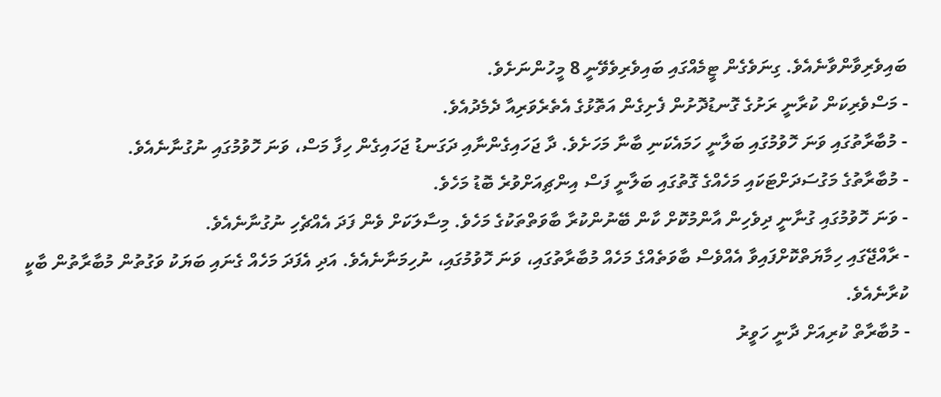ބައިވެރިވާންވާނެއެވެ. ގިނަވެގެން ޓީމެއްގައި ބައިވެރިވެވޭނީ 8 މީހުންނަށެވެ.
- މަސްވެރިކަން ކުރާނީ ރަށުގެ ގޮނޑުދޮށުން ފެށިގެން އަތޮޅުގެ އެތެރެވަރިއާ ދެމެދުއެވެ.
- މުބާރާތުގައި ވަނަ ހޮވުމުގައި ބަލާނީ ހަމައެކަނި ބާނާ މަހަށެވެ. ދާ ޖަހައިގެންނާއި ދަގަނޑު ޖަހައިގެން ހިފާ މަސް، ވަނަ ހޮވުމުގައި ނުގުނާނެއެވެ.
- މުބާރާތުގެ މަގުސަދަށްޓަކައި މަހެއްގެ ގޮތުގައި ބަލާނީ ފަސް އިންޗިއަށްވުރެ ބޮޑު މަހެވެ.
- ވަނަ ހޮވުމުގައި ގުނާނީ ދިވެހިން އާންމުކޮށް ކާން ބޭނުންކުރާ ބާވަތްތަކުގެ މަހެވެ. މިސާލަކަށް ވެން ފަދަ އެއްޗެހި ނުގުނާނެއެވެ.
- ރާއްޖޭގައި ހިމާޔަތްކޮށްފައިވާ އެއްވެސް ބާވަތެއްގެ މަހެއް މުބާރާތުގައި، ވަނަ ހޮވުމުގައި، ނުހިމަނާނެއެވެ. އަދި އެފަދަ މަހެއް ގެނައި ބަޔަކު ވަގުތުން މުބާރާތުން ބާކީ ކުރާނެއެވެ.
- މުބާރާތް ކުރިއަށް ދާނީ ހަވީރު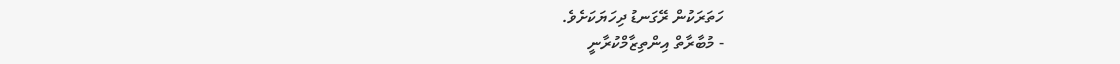ހަތަރަކުން ރޭގަނޑު ދިހަޔަކަށެވެ.
- މުބާރާތް އިންތިޒާމްކުރާނީ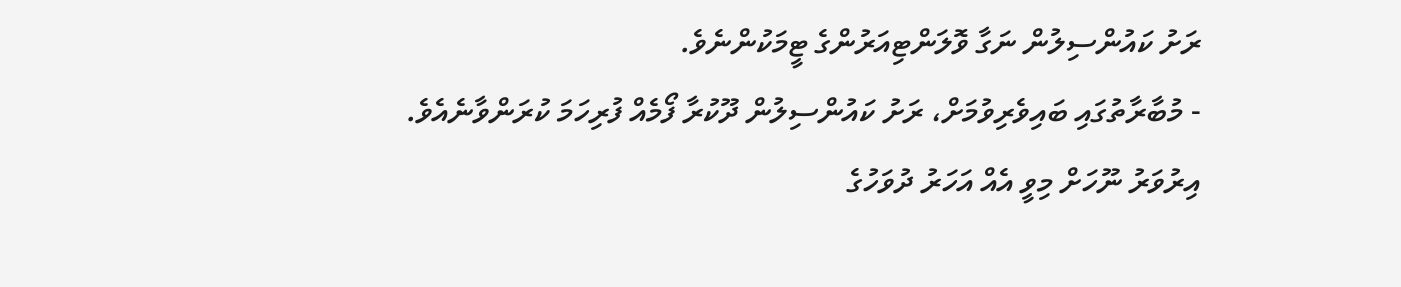ރަށު ކައުންސިލުން ނަގާ ވޮލަންޓިއަރުންގެ ޓީމަކުންނެވެ.
- މުބާރާތުގައި ބައިވެރިވުމަށް، ރަށު ކައުންސިލުން ދޫކުރާ ފޯމެއް ފުރިހަމަ ކުރަންވާނެއެވެ.
އިރުވަރު ނޫހަށް މިވީ އެއް އަހަރު ދުވަހުގެ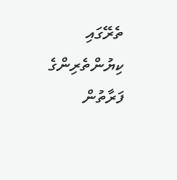ތެރޭގައި ކިޔުންތެރިންގެ ފަރާތުން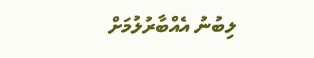ލިބުނު އެއްބާރުލުމަށް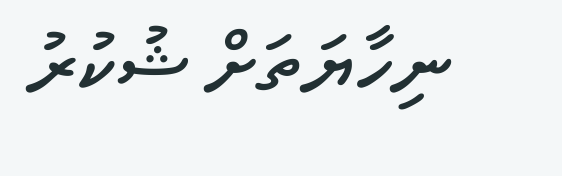ނިހާޔަތަށް ޝުކުރު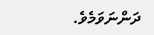ދަންނަވަމެވެ.